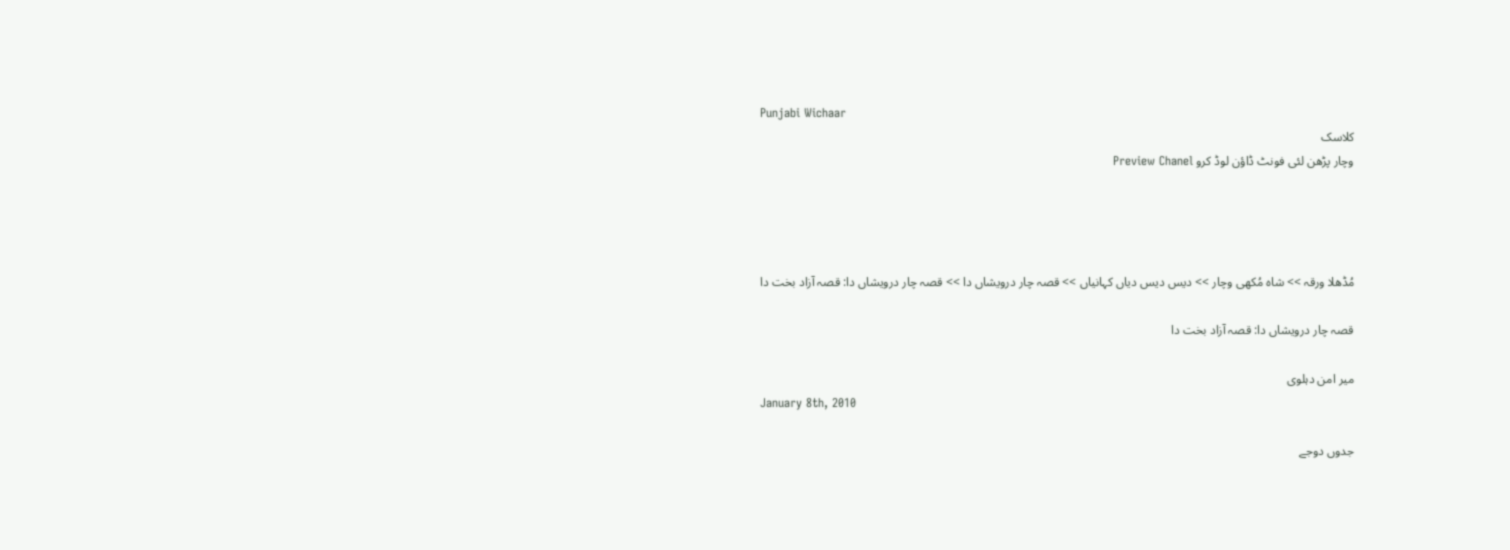Punjabi Wichaar
کلاسک
وچار پڑھن لئی فونٹ ڈاؤن لوڈ کرو Preview Chanel




مُڈھلا ورقہ >> شاہ مُکھی وچار >> دیس دیس دیاں کہانیاں >> قصہ چار درویشاں دا >> قصہ چار درویشاں دا: قصہ آزاد بخت دا

قصہ چار درویشاں دا: قصہ آزاد بخت دا

میر امن دہلوی
January 8th, 2010

جدوں دوجے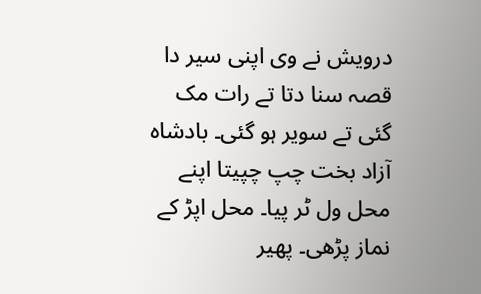درویش نے وی اپنی سیر دا قصہ سنا دتا تے رات مک گئی تے سویر ہو گئی۔ بادشاہ آزاد بخت چپ چپیتا اپنے محل ول ٹر پیا۔ محل اپڑ کے نماز پڑھی۔ پھیر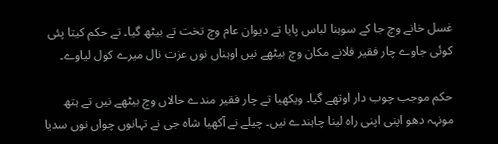غسل خانے وچ جا کے سوہنا لباس پایا تے دیوان عام وچ تخت تے بیٹھ گیا۔ تے حکم کیتا پئی کوئی جاوے چار فقیر فلانے مکان وچ بیٹھے نیں اوہناں نوں عزت نال میرے کول لیاوے۔

حکم موجب چوب دار اوتھے گیا۔ ویکھیا تے چار فقیر مندے حالاں وچ بیٹھے نیں تے ہتھ مونہہ دھو اپنی اپنی راہ لینا چاہندے نیں۔ چیلے نے آکھیا شاہ جی نے تہانوں چواں نوں سدیا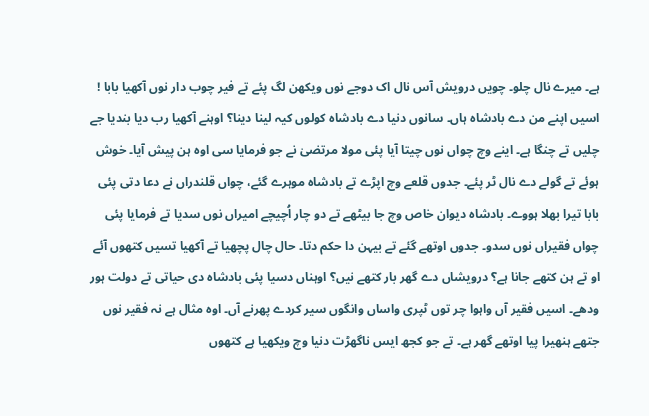ہے۔ میرے نال چلو۔ چویں درویش آس نال اک دوجے نوں ویکھن لگ پئے تے فیر چوب دار نوں آکھیا بابا ! اسیں اپنے من دے بادشاہ ہاں۔ سانوں دنیا دے بادشاہ کولوں کیہ لینا دینا؟ اوہنے آکھیا رب دیا بندیا جے چلیں تے چنگا ہے۔ اینے وچ چواں نوں چیتا آیا پئی مولا مرتضیٰ نے جو فرمایا سی اوہ ہن پیش آیا۔ خوش ہوئے تے گولے دے نال ٹر پئے۔ جدوں قلعے وچ اپڑے تے بادشاہ موہرے گئے، چواں قلندراں نے دعا دتی پئی بابا تیرا بھلا ہووے۔ بادشاہ دیوان خاص وچ جا بیٹھے تے دو چار اُچیچے امیراں نوں سدیا تے فرمایا پئی چواں فقیراں نوں سدو۔ جدوں اوتھے گئے تے بیہن دا حکم دتا۔ حال چال پچھیا تے آکھیا تسیں کتھوں آئے او تے ہن کتھے جانا ہے؟ درویشاں دے گھر بار کتھے نیں؟ اوہناں دسیا پئی بادشاہ دی حیاتی تے دولت ہور ودھے۔ اسیں فقیر آں واہوا چر توں ٹپری واساں وانگوں سیر کردے پھرنے آں۔ اوہ مثال ہے نہ فقیر نوں جتھے ہنھیرا پیا اوتھے گھر ہے۔ تے جو کجھ ایس ناگھڑت دنیا وچ ویکھیا ہے کتھوں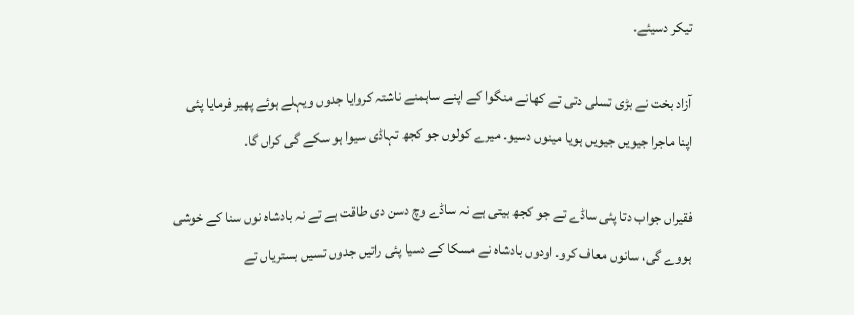تیکر دسیئے۔

آزاد بخت نے بڑی تسلی دتی تے کھانے منگوا کے اپنے ساہمنے ناشتہ کروایا جدوں ویہلے ہوئے پھیر فرمایا پئی اپنا ماجرا جیویں جیویں ہویا مینوں دسیو۔ میرے کولوں جو کجھ تہاڈی سیوا ہو سکے گی کراں گا۔

فقیراں جواب دتا پئی ساڈے تے جو کجھ بیتی ہے نہ ساڈے وچ دسن دی طاقت ہے تے نہ بادشاہ نوں سنا کے خوشی ہووے گی، سانوں معاف کرو۔ اودوں بادشاہ نے مسکا کے دسیا پئی راتیں جدوں تسیں بستریاں تے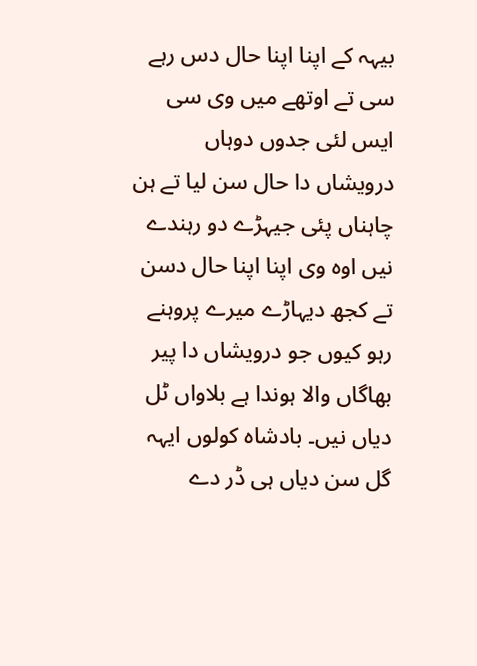بیہہ کے اپنا اپنا حال دس رہے سی تے اوتھے میں وی سی ایس لئی جدوں دوہاں درویشاں دا حال سن لیا تے ہن چاہناں پئی جیہڑے دو رہندے نیں اوہ وی اپنا اپنا حال دسن تے کجھ دیہاڑے میرے پروہنے رہو کیوں جو درویشاں دا پیر بھاگاں والا ہوندا ہے بلاواں ٹل دیاں نیں۔ بادشاہ کولوں ایہہ گل سن دیاں ہی ڈر دے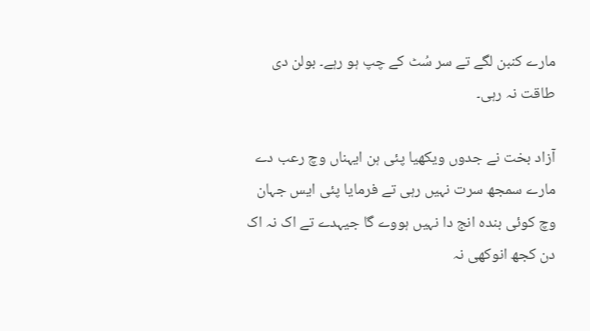مارے کنبن لگے تے سر سُٹ کے چپ ہو رہے۔ بولن دی طاقت نہ رہی۔

آزاد بخت نے جدوں ویکھیا پئی ہن ایہناں وچ رعب دے مارے سمجھ سرت نہیں رہی تے فرمایا پئی ایس جہان وچ کوئی بندہ انج دا نہیں ہووے گا جیہدے تے اک نہ اک دن کجھ انوکھی نہ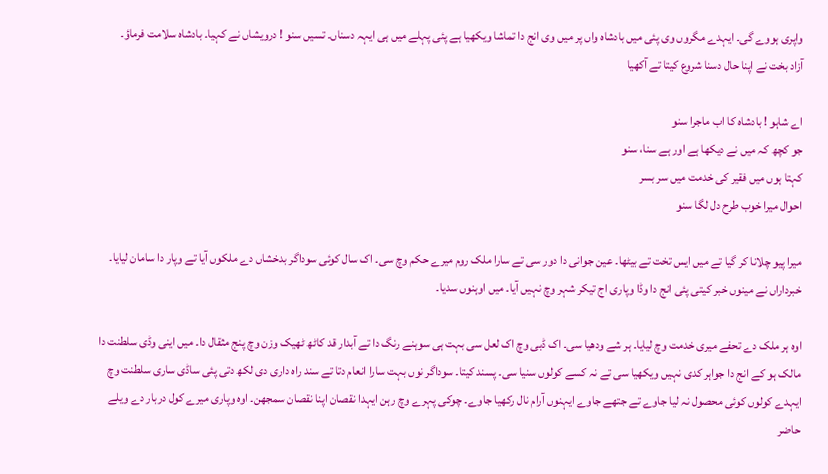واپری ہووے گی۔ ایہدے مگروں وی پئی میں بادشاہ واں پر میں وی انج دا تماشا ویکھیا ہے پئی پہلے میں ہی ایہہ دسناں۔ تسیں سنو ! درویشاں نے کہیا۔ بادشاہ سلامت فرماؤ۔
آزاد بخت نے اپنا حال دسنا شروع کیتا تے آکھیا

اے شاہو ! بادشاہ کا اب ماجرا سنو
جو کچھ کہ میں نے دیکھا ہے اور ہے سنا، سنو
کہتا ہوں میں فقیر کی خدمت میں سر بسر
احوال میرا خوب طرح دل لگا سنو

میرا پیو چلانا کر گیا تے میں ایس تخت تے بیٹھا۔ عین جوانی دا دور سی تے سارا ملک روم میرے حکم وچ سی۔ اک سال کوئی سوداگر بدخشاں دے ملکوں آیا تے وپار دا سامان لیایا۔ خبرداراں نے مینوں خبر کیتی پئی انج دا وڈا وپاری اج تیکر شہر وچ نہیں آیا۔ میں اوہنوں سدیا۔

اوہ ہر ملک دے تحفے میری خدمت وچ لیایا۔ ہر شے ودھیا سی۔ اک ڈبی وچ اک لعل سی بہت ہی سوہنے رنگ دا تے آبدار قد کاٹھ ٹھیک وزن وچ پنج مثقال دا۔ میں اینی وڈی سلطنت دا مالک ہو کے انج دا جواہر کدی نہیں ویکھیا سی تے نہ کسے کولوں سنیا سی۔ پسند کیتا۔ سوداگر نوں بہت سارا انعام دتا تے سند راہ داری دی لکھ دتی پئی ساڈی ساری سلطنت وچ ایہدے کولوں کوئی محصول نہ لیا جاوے تے جتھے جاوے ایہنوں آرام نال رکھیا جاوے۔ چوکی پہرے وچ رہن ایہدا نقصان اپنا نقصان سمجھن۔ اوہ وپاری میرے کول دربار دے ویلے حاضر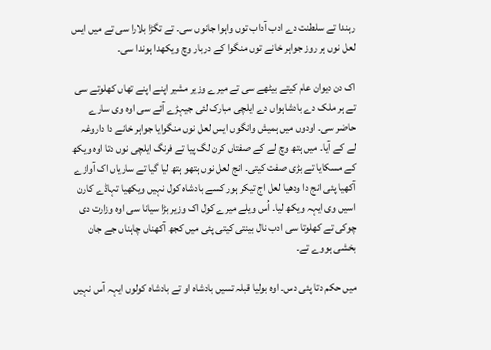رہندا تے سلطنت دے ادب آداب توں واہوا جانوں سی۔ تے تگڑا بلارا سی تے میں ایس لعل نوں ہر روز جواہر خانے توں منگوا کے دربار وچ ویکھدا ہوندا سی۔

اک دن دیوان عام کیتے بیٹھے سی تے میرے وزیر مشیر اپنے اپنے تھاں کھلوتے سی تے ہر ملک دے بادشاہواں دے ایلچی مبارک لئی جیہڑے آئے سی اوہ وی سارے حاضر سی۔ اودوں میں ہمیش وانگوں ایس لعل نوں منگوایا جواہر خانے دا داروغہ لے کے آیا۔ میں ہتھ وچ لے کے صفتاں کرن لگ پیا تے فرنگ ایلچی نوں دتا اوہ ویکھ کے مسکایا تے بڑی صفت کیتی۔ انج لعل نوں ہتھو ہتھ لیا گیا تے ساریاں اک آوازے آکھیا پئی انج دا ودھیا لعل اج تیکر ہور کسے بادشاہ کول نہیں ویکھیا تہاڈے کارن اسیں وی ایہہ ویکھ لیا۔ اُس ویلے میرے کول اک وزیر بڑا سیانا سی اوہ وزارت دی چوکی تے کھلوتا سی ادب نال بینتی کیتی پئی میں کجھ آکھناں چاہناں جے جان بخشی ہووے تے۔

میں حکم دتا پئی دس۔ اوہ بولیا قبلہ تسیں بادشاہ او تے بادشاہ کولوں ایہہ آس نہیں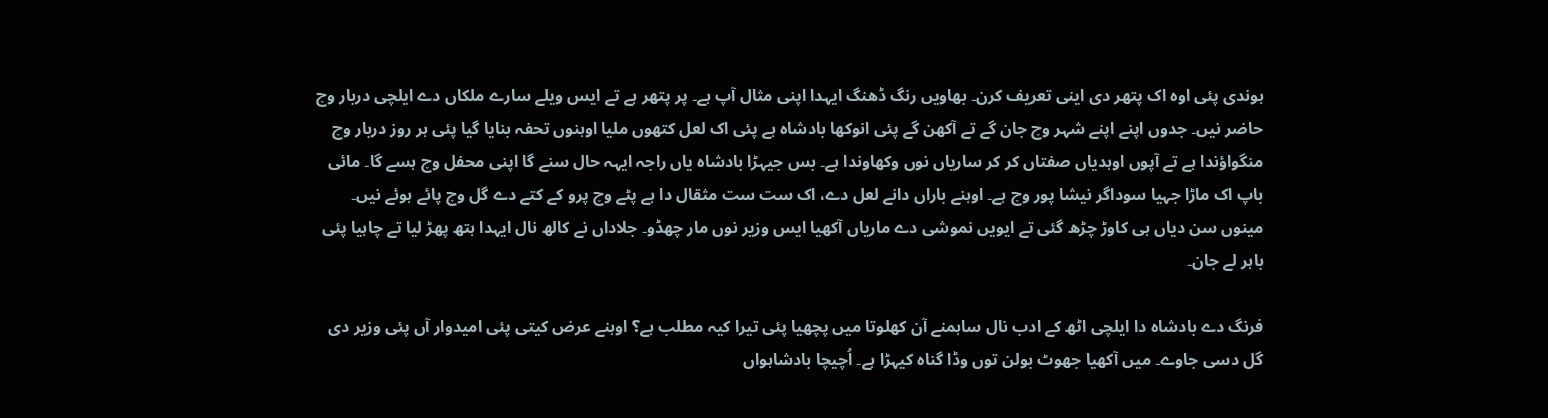ہوندی پئی اوہ اک پتھر دی اینی تعریف کرن۔ بھاویں رنگ ڈھنگ ایہدا اپنی مثال آپ ہے۔ پر پتھر ہے تے ایس ویلے سارے ملکاں دے ایلچی دربار وچ حاضر نیں۔ جدوں اپنے اپنے شہر وچ جان گے تے آکھن گے پئی انوکھا بادشاہ ہے پئی اک لعل کتھوں ملیا اوہنوں تحفہ بنایا گیا پئی ہر روز دربار وچ منگواؤندا ہے تے آپوں اوہدیاں صفتاں کر کر ساریاں نوں وکھاوندا ہے۔ بس جیہڑا بادشاہ یاں راجہ ایہہ حال سنے گا اپنی محفل وچ ہسے گا۔ مائی باپ اک ماڑا جہیا سوداگر نیشا پور وچ ہے۔ اوہنے باراں دانے لعل دے، اک ست ست مثقال دا ہے پٹے وچ پرو کے کتے دے گل وچ پائے ہوئے نیں۔ مینوں سن دیاں ہی کاوڑ چڑھ گئی تے ایویں نموشی دے ماریاں آکھیا ایس وزیر نوں مار چھڈو۔ جلاداں نے کالھ نال ایہدا ہتھ پھڑ لیا تے چاہیا پئی باہر لے جان۔

فرنگ دے بادشاہ دا ایلچی اٹھ کے ادب نال ساہمنے آن کھلوتا میں پچھیا پئی تیرا کیہ مطلب ہے؟ اوہنے عرض کیتی پئی امیدوار آں پئی وزیر دی گل دسی جاوے۔ میں آکھیا جھوٹ بولن توں وڈا گناہ کیہڑا ہے۔ اُچیچا بادشاہواں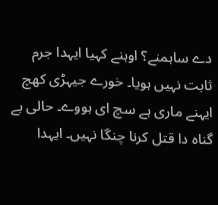دے ساہمنے؟ اوہنے کہیا ایہدا جرم ثابت نہیں ہویا۔ خورے جیہڑی کھچ ایہنے ماری ہے سچ ای ہووے۔ حالی بے گناہ دا قتل کرنا چنگا نہیں۔ ایہدا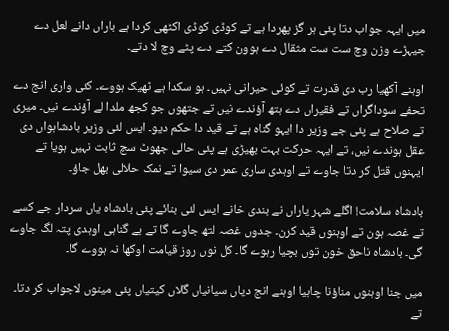میں ایہہ جواب دتا پئی ہر گز پھردا ہے تے کوڈی کوڈی اکٹھی کردا ہے باراں دانے لعل دے جیہڑے وزن وچ ست ست مثقال دے ہوون کتے دے پٹے وچ لا دتے۔

اوہنے آکھیا رب دی قدرت تے کوئی حیرانی نہیں۔ ہو سکدا ہے ٹھیک ہووے۔ کئی واری انج دے تحفے سوداگراں تے فقیراں دے ہتھ آؤندے نیں تے جتھوں جو کجھ ملدا لے آؤندے نیں۔ میری تے صلاح ہے پئی جے وزیر دا ایہو گناہ ہے تے قید دا حکم دیو۔ ایس لئی وزیر بادشاہواں دی عقل ہوندے نیں، تے ایہہ حرکت بہت بھیڑی ہے پئی حالی جھوٹ سچ ثابت نہیں ہویا تے ایہنوں قتل کر دتا جاوے تے اوہدی ساری عمر دی سیوا تے نمک حلالی بھل جاؤ۔

بادشاہ سلامت! اگلے شہر یاراں نے بندی خانے ایس لئی بنائے پئی بادشاہ یاں سردار جے کسے تے غصہ ہون تے اوہنوں قید کرن۔ جدوں غصہ لتھ جاوے گا تے بے گناہی اوہدی پتہ لگ جاوے گی۔ بادشاہ ناحق خون توں بچیا رہوے گا۔ کل نوں روز قیامت اوکھا نہ ہووے گا۔

میں جنا اوہنوں مناؤنا چاہیا اوہنے انج دیاں سیانیاں گلاں کیتیاں پئی مینوں لاجواب کر دتا۔ تے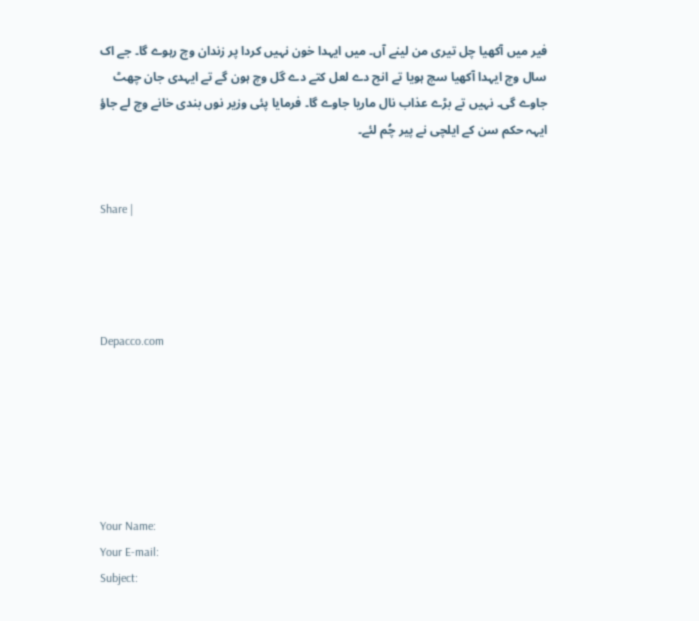فیر میں آکھیا چل تیری من لینے آں۔ میں ایہدا خون نہیں کردا پر زندان وچ رہوے گا۔ جے اک سال وچ ایہدا آکھیا سچ ہویا تے انج دے لعل کتے دے گل وچ ہون گے تے ایہدی جان چھٹ جاوے گی۔ نہیں تے بڑے عذاب نال ماریا جاوے گا۔ فرمایا پئی وزیر نوں بندی خانے وچ لے جاؤ ایہہ حکم سن کے ایلچی نے پیر چُم لئے۔


Share |




Depacco.com






Your Name:
Your E-mail:
Subject: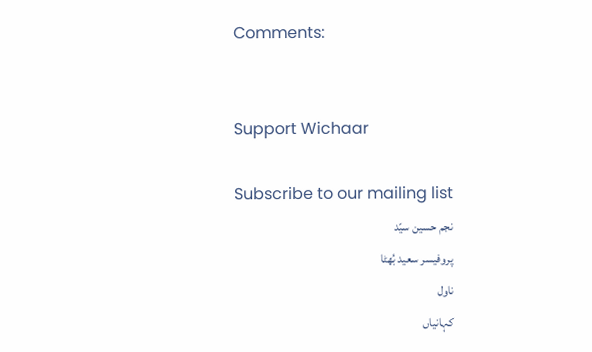Comments:


Support Wichaar

Subscribe to our mailing list
نجم حسین سیّد
پروفیسر سعید بُھٹا
ناول
کہانیاں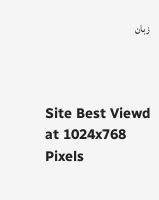زبان



Site Best Viewd at 1024x768 Pixels